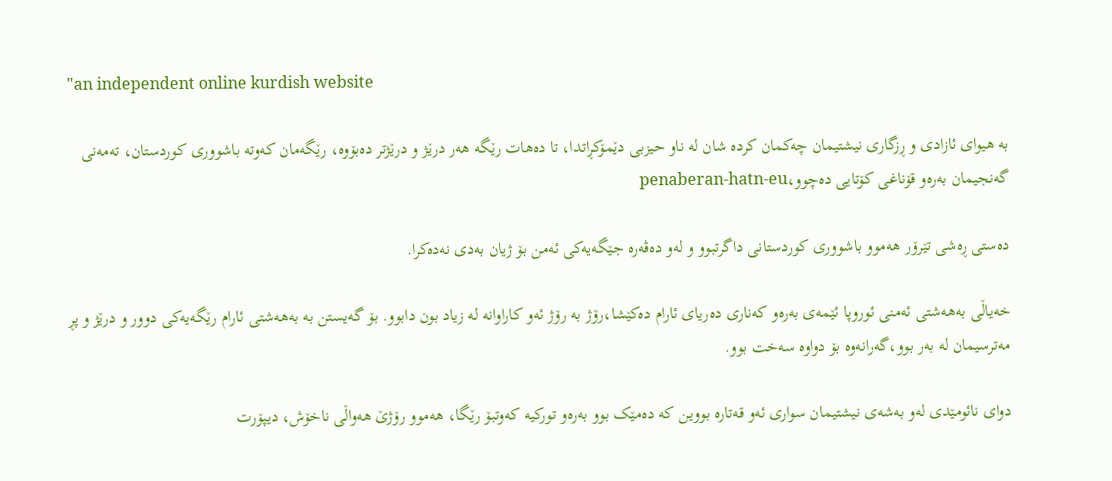"an independent online kurdish website

بە هیوای ئازادی و ڕزگاری نیشتیمان چەکمان کردە شان لە ناو حیزبی دێمۆکڕاتدا، تا دەهات رێگە هەر درێژ و درێژتر دەبۆوە، رێگەمان کەوتە باشووری کوردستان، تەمەنی گەنجیمان بەرەو قۆناغی کۆتایی دەچوو،penaberan-hatn-eu

دەستی ڕەشی تێرۆر هەموو باشووری کوردستانی داگرتبوو و لەو دەڤەرە جێگەیەکی ئەمن بۆ ژیان بەدی نەدەکرا.

خەیاڵی بەهەشتی ئەمنی ئوروپا ئێمەی بەرەو کەناری دەریای ئارام دەکێشا،رۆژ بە رۆژ ئەو کاراوانە لە زیاد بون دابوو. بۆ گەیستن بە بەهەشتی ئارام رێگەیەکی دوور و درێژ و پڕ مەترسیمان لە بەر بوو،گەرانەوە بۆ دواوە سەخت بوو.

دوای نائومێدی لەو بەشەی نیشتیمان سواری ئەو قەتارە بووین کە دەمێک بوو بەرەو تورکیە کەوتبۆ رێگا، هەموو رۆژێ هەواڵی ناخۆش، دیپۆرت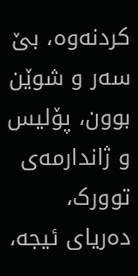کردنەوە، بێ سەر و شوێن بوون، پۆلیس و ژاندارمەی توورک، دەریای ئیجە،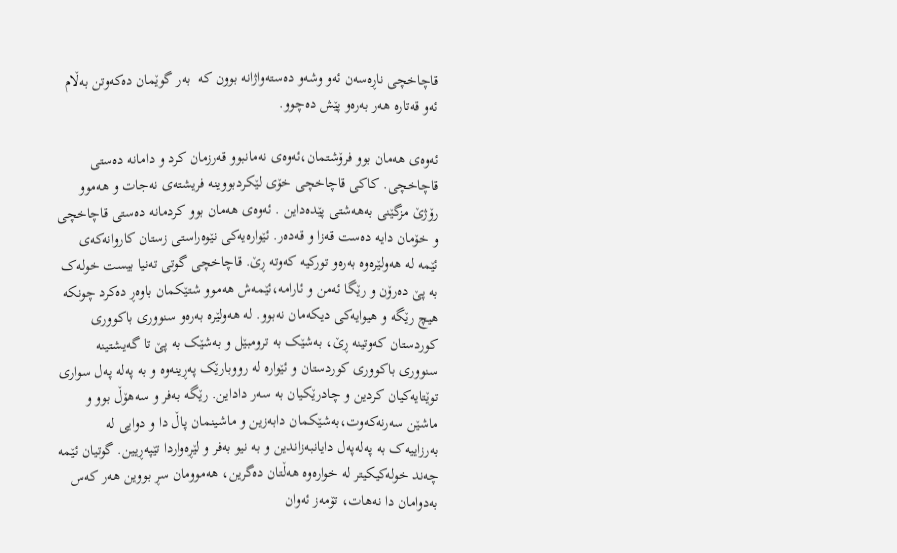قاچاخچی ناڕەسەن ئەو وشەو دەستەواژانە بوون کە  بەر گوێمان دەکەوتن بەڵام ئەو قەتارە هەر بەرەو پێش دەچوو.

ئەوەی هەمان بوو فرۆشتمان،ئەوەی نەمانبوو قەرزمان کرد و دامانە دەستی قاچاخچی. کاکی قاچاخچی خۆی لێکردبووینە فریشتەی نەجات و هەموو رۆژێ مزگێنی بەهەشتی پێدەداین . ئەوەی هەمان بوو کردمانە دەستی قاچاخچی و خۆمان دایە دەست قەزا و قەدەر. ئێوارەیەکی نێوەراستی زستان کاروانەکەی ئێمە لە هەولێرەوە بەرەو تورکیە کەوتە ڕێ. قاچاخچی گوتی تەنیا بیست خولەک بە پێ دەرۆن و رێگا ئەمن و ئارامە،ئێمەش هەموو شتێکمان باوەڕ دەکرد چونکە هیچ رێگە و هیوایەکی دیکەمان نەبوو. لە هەولێرە بەرەو سنووری باکووری کوردستان کەوتینە ڕێ، بەشێک بە ترومبێل و بەشێک بە پێ تا گەیشتینە سنووری باکووری کوردستان و ئێوارە لە رووبارێک پەڕینەوە و بە پەلە پەل سواری توێتایەکیان کردین و چادرێکیان بە سەر داداین. رێگە بەفر و سەهۆڵ بوو و ماشێن سەرنەکەوت،بەشێکمان دابەزین و ماشینمان پاڵ دا و دوایی لە بەرزاییەک بە پەلەپەل دایانبەزاندین و بە نیو بەفر و لێڕەواردا تێپەڕیین. گوتیان ئێمە  چەند خولەکیکیتر لە خوارەوە هەڵتان دەگرین، هەموومان سڕ بووین هەر کەس بەدوامان دا نەهات، تۆمەز ئەوان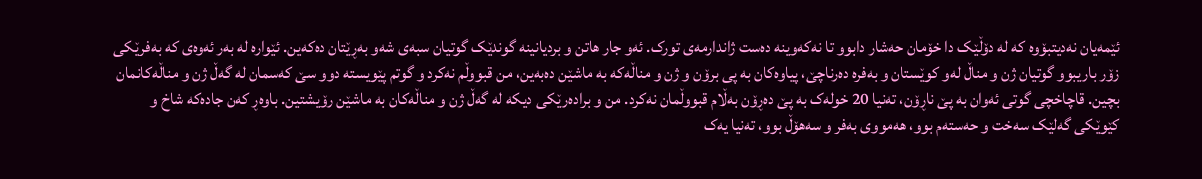ئێمەیان نەدیتبۆوە کە لە دۆڵێک دا خۆمان حەشار دابوو تا نەکەوینە دەست ژاندارمەی تورک. ئەو جار هاتن و بردیانینە گوندێک گوتیان سبەی شەو بەڕێتان دەکەین. ئێوارە لە بەر ئەوەی کە بەفرێکی زۆر باریبوو گوتیان ژن و مناڵ لەو کوێستان و بەفرە دەرناچێ، پیاوەکان بە پی برۆن و ژن و مناڵەکە بە ماشێن دەبەین، من قبووڵم نەکرد و گوتم پێویستە دوو سێ کەسمان لە گەڵ ژن و مناڵەکانمان بچین. قاچاخچی گوتی ئەوان بە پێ ناڕۆن، تەنیا 20 خولەک بە پێ دەڕۆن بەڵام قبووڵمان نەکرد. من و برادەرێکی دیکە لە گەڵ ژن و مناڵەکان بە ماشێن رۆیشتین. باوەڕ کەن جادەکە شاخ و کێوێکی گەلێک سەخت و حەستەم بوو، هەمووی بەفر و سەهۆڵ بوو، تەنیا یەک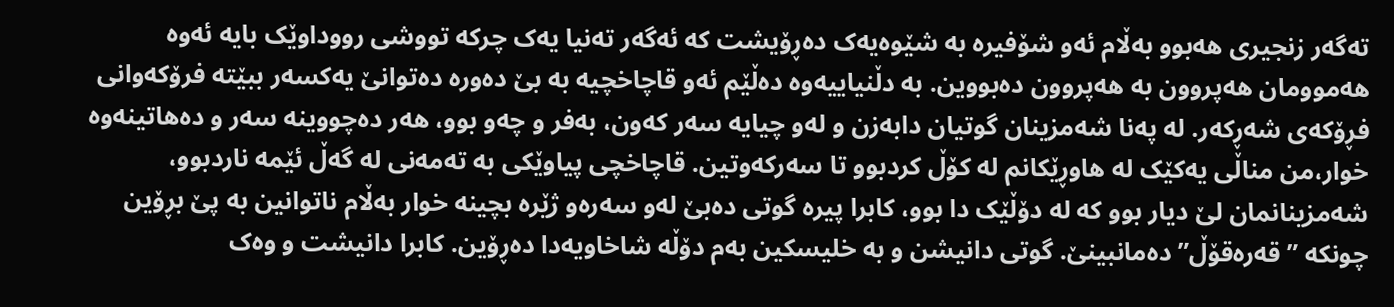تەگەر زنجیری هەبوو بەڵام ئەو شۆفیرە بە شێوەیەک دەڕۆیشت کە ئەگەر تەنیا یەک چرکە تووشی رووداوێک بایە ئەوە هەموومان هەپروون بە هەپروون دەبووین. بە دڵنیاییەوە دەڵێم ئەو قاچاخچیە بە بێ دەورە دەتوانێ یەکسەر ببێتە فرۆکەوانی فڕۆکەی شەڕکەر. لە پەنا شەمزینان گوتیان دابەزن و لەو چیایە سەر کەون، بەفر و چەو بوو، هەر دەچووینە سەر و دەهاتینەوە خوار،من مناڵی یەکێک لە هاوڕێکانم لە کۆڵ کردبوو تا سەرکەوتین. قاچاخچی پیاوێکی بە تەمەنی لە گەڵ ئێمە ناردبوو، شەمزینانمان لێ دیار بوو کە لە دۆڵێک دا بوو، کابرا پیرە گوتی دەبێ لەو سەرەو ژێرە بچینە خوار بەڵام ناتوانین بە پێ بڕۆین چونکە ” قەرەقۆڵ” دەمانبینێ. گوتی دانیشن و بە خلیسکین بەم دۆڵە شاخاویەدا دەڕۆین. کابرا دانیشت و وەک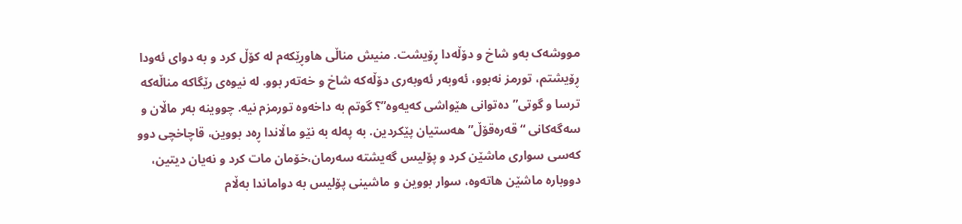مووشەک بەو شاخ و دۆڵەدا ڕۆیشت. منیش مناڵی هاوڕێکەم لە کۆڵ کرد و بە دوای ئەودا ڕۆیشتم، تورمز نەبوو، ئەوبەر ئەوبەری دۆڵەکە شاخ و خەتەر بوو. لە نیوەی رێگاکە مناڵەکە ترسا و گوتی”دەتوانی هێواشی کەیەوە”؟ گوتم بە داخەوە تورمزم نیە. چووینە بەر ماڵان و سەگەکانی “قەرەقۆڵ” هەستیان پێکردین. بە پەلە بە نێو ماڵاندا ڕەد بووین، قاچاخچی دوو کەسی سواری ماشێن کرد و پۆلیس گەیشتە سەرمان،خۆمان مات کرد و نەیان دیتین، دووبارە ماشێن هاتەوە، سوار بووین و ماشینی پۆلیس بە دواماندا بەڵام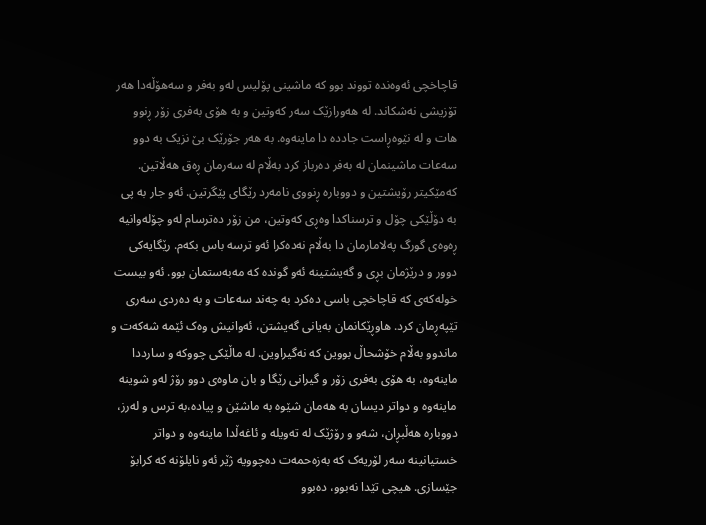قاچاخچی ئەوەندە تووند بوو کە ماشینی پۆلیس لەو بەفر و سەهۆڵەدا هەر تۆزیشی نەشکاند. لە هەورازێک سەر کەوتین و بە هۆی بەفری زۆر ڕنوو هات و لە نێوەڕاست جاددە دا ماینەوە. بە هەر جۆرێک بێ نزیک بە دوو سەعات ماشینمان لە بەفر دەرباز کرد بەڵام لە سەرمان ڕەق هەڵاتین. کەمێکیتر رۆیشتین و دووبارە ڕنووی نامەرد رێگای پێگرتین. ئەو جار بە پی بە دۆڵێکی چۆل و ترسناکدا وەڕی کەوتین، من زۆر دەترسام لەو چۆلەوانیە ڕەوەی گورگ پەلامارمان دا بەڵام نەدەکرا ئەو ترسە باس بکەم. رێگایەکی دوور و درێژمان بڕی و گەیشتینە ئەو گوندە کە مەبەستمان بوو. ئەو بیست خولەکەی کە قاچاخچی باسی دەکرد بە چەند سەعات و بە دەردی سەری تێپەڕمان کرد. هاوڕێکانمان بەیانی گەیشتن، ئەوانیش وەک ئێمە شەکەت و ماندوو بەڵام خۆشحاڵ بووین کە نەگیراوین. لە ماڵێکی چووکە و سارددا ماینەوە، بە هۆی بەفری زۆر و گیرانی رێگا و بان ماوەی دوو رۆژ لەو شوینە ماینەوە و دواتر دیسان بە هەمان شێوە بە ماشێن و پیادە،بە ترس و لەرز، دووبارە هەڵبڕان، شەو و رۆژێک لە تەویلە و ئاغەڵدا ماینەوە و دواتر خستیانینە سەر لۆریەک کە بەزەحمەت دەچوویە ژێر ئەو نایلۆنە کە کرابۆ جێسازی. هیچی تێدا نەبوو، دەبوو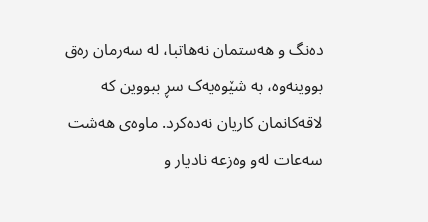دەنگ و هەستمان نەهاتبا، لە سەرمان رەق بووینەوە، بە شێوەیەک سڕ ببووین کە لاقەکانمان کاریان نەدەکرد. ماوەی هەشت سەعات لەو وەزعە نادیار و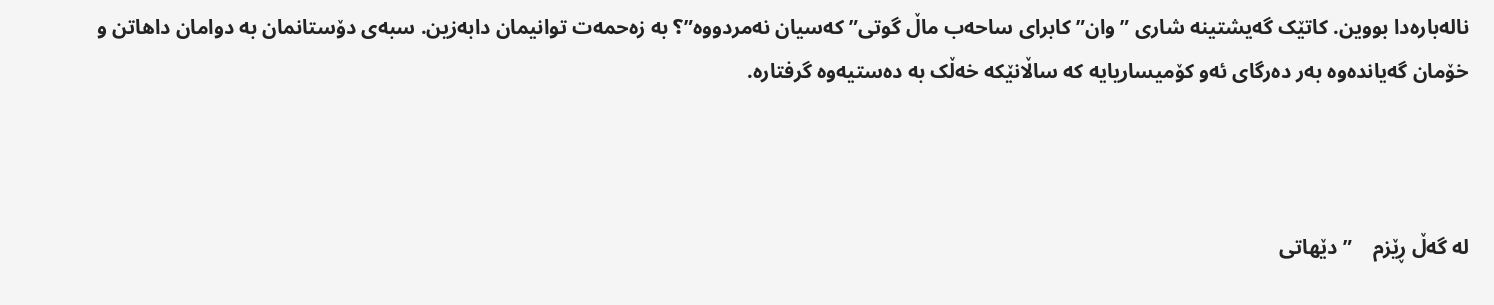نالەبارەدا بووین. کاتێک گەیشتینە شاری ” وان” کابرای ساحەب ماڵ گوتی” کەسیان نەمردووە”؟ بە زەحمەت توانیمان دابەزین. سبەی دۆستانمان بە دوامان داهاتن و خۆمان گەیاندەوە بەر دەرگای ئەو کۆمیساریایە کە ساڵانێکە خەڵک بە دەستیەوە گرفتارە.



لە گەڵ ڕێزم    ” دێهاتی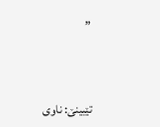”



تێبینێ: ناوی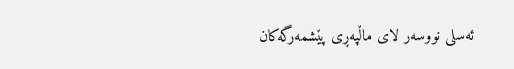ئەسلی نووسەر لای ماڵپەڕی پێشمەرگەکان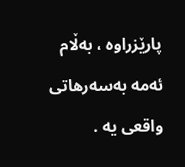پارێزراوە ، بەڵام ئەمە بەسەرهاتی واقعی یە .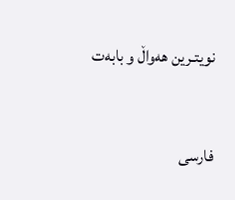نویتـرین هەواڵ و بابەت


فارسی